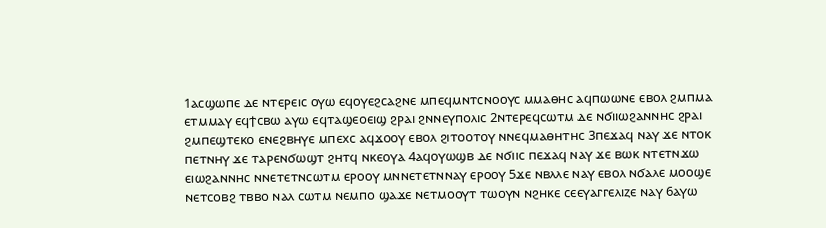1ⲁⲥϣⲱⲡⲉ ⲇⲉ ⲛⲧⲉⲣⲉⲓⲥ ⲟⲩⲱ ⲉϥⲟⲩⲉϩⲥⲁϩⲛⲉ ⲙⲡⲉϥⲙⲛⲧⲥⲛⲟⲟⲩⲥ ⲙⲙⲁⲑⲏⲥ ⲁϥⲡⲱⲱⲛⲉ ⲉⲃⲟⲗ ϩⲙⲡⲙⲁ ⲉⲧⲙⲙⲁⲩ ⲉϥϯⲥⲃⲱ ⲁⲩⲱ ⲉϥⲧⲁϣⲉⲟⲉⲓϣ ϩⲣⲁⲓ ϩⲛⲛⲉⲩⲡⲟⲗⲓⲥ 2ⲛⲧⲉⲣⲉϥⲥⲱⲧⲙ ⲇⲉ ⲛϭⲓⲓⲱϩⲁⲛⲛⲏⲥ ϩⲣⲁⲓ ϩⲙⲡⲉϣⲧⲉⲕⲟ ⲉⲛⲉϩⲃⲏⲩⲉ ⲙⲡⲉⲭⲥ ⲁϥϫⲟⲟⲩ ⲉⲃⲟⲗ ϩⲓⲧⲟⲟⲧⲟⲩ ⲛⲛⲉϥⲙⲁⲑⲏⲧⲏⲥ 3ⲡⲉϫⲁϥ ⲛⲁⲩ ϫⲉ ⲛⲧⲟⲕ ⲡⲉⲧⲛⲏⲩ ϫⲉ ⲧⲁⲣⲉⲛϭⲱϣⲧ ϩⲏⲧϥ ⲛⲕⲉⲟⲩⲁ 4ⲁϥⲟⲩⲱϣⲃ ⲇⲉ ⲛϭⲓⲓⲥ ⲡⲉϫⲁϥ ⲛⲁⲩ ϫⲉ ⲃⲱⲕ ⲛⲧⲉⲧⲛϫⲱ ⲉⲓⲱϩⲁⲛⲛⲏⲥ ⲛⲛⲉⲧⲉⲧⲛⲥⲱⲧⲙ ⲉⲣⲟⲟⲩ ⲙⲛⲛⲉⲧⲉⲧⲛⲛⲁⲩ ⲉⲣⲟⲟⲩ 5ϫⲉ ⲛⲃⲗⲗⲉ ⲛⲁⲩ ⲉⲃⲟⲗ ⲛϭⲁⲗⲉ ⲙⲟⲟϣⲉ ⲛⲉⲧⲥⲟⲃϩ ⲧⲃⲃⲟ ⲛⲁⲗ ⲥⲱⲧⲙ ⲛⲉⲙⲡⲟ ϣⲁϫⲉ ⲛⲉⲧⲙⲟⲟⲩⲧ ⲧⲱⲟⲩⲛ ⲛϩⲏⲕⲉ ⲥⲉⲉⲩⲁⲅⲅⲉⲗⲓⲍⲉ ⲛⲁⲩ 6ⲁⲩⲱ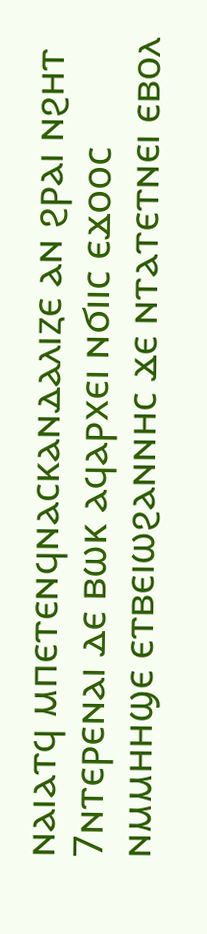ⲛⲁⲓⲁⲧϥ ⲙⲡⲉⲧⲉⲛϥⲛⲁⲥⲕⲁⲛⲇⲁⲗⲓⲍⲉ ⲁⲛ ϩⲣⲁⲓ ⲛϩⲏⲧ 7ⲛⲧⲉⲣⲉⲛⲁⲓ ⲇⲉ ⲃⲱⲕ ⲁϥⲁⲣⲭⲉⲓ ⲛϭⲓⲓⲥ ⲉϫⲟⲟⲥ ⲛⲙⲙⲏⲏϣⲉ ⲉⲧⲃⲉⲓⲱϩⲁⲛⲛⲏⲥ ϫⲉ ⲛⲧⲁⲧⲉⲧⲛⲉⲓ ⲉⲃⲟⲗ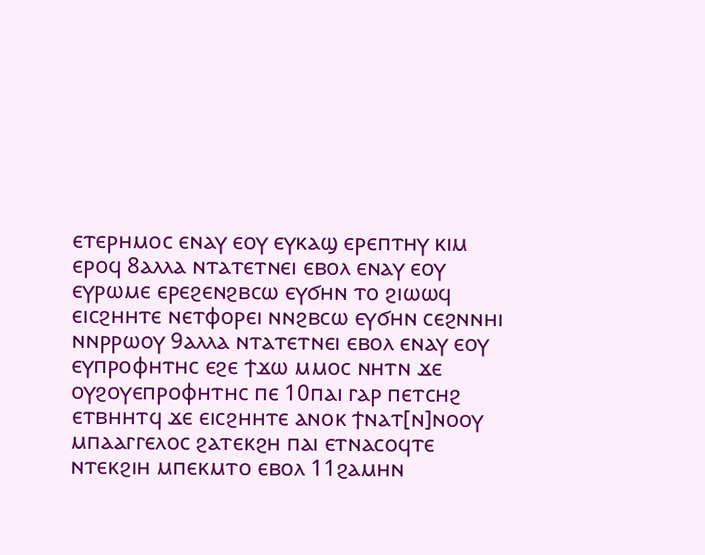ⲉⲧⲉⲣⲏⲙⲟⲥ ⲉⲛⲁⲩ ⲉⲟⲩ ⲉⲩⲕⲁϣ ⲉⲣⲉⲡⲧⲏⲩ ⲕⲓⲙ ⲉⲣⲟϥ 8ⲁⲗⲗⲁ ⲛⲧⲁⲧⲉⲧⲛⲉⲓ ⲉⲃⲟⲗ ⲉⲛⲁⲩ ⲉⲟⲩ ⲉⲩⲣⲱⲙⲉ ⲉⲣⲉϩⲉⲛϩⲃⲥⲱ ⲉⲩϭⲏⲛ ⲧⲟ ϩⲓⲱⲱϥ ⲉⲓⲥϩⲏⲏⲧⲉ ⲛⲉⲧⲫⲟⲣⲉⲓ ⲛⲛϩⲃⲥⲱ ⲉⲩϭⲏⲛ ⲥⲉϩⲛⲛⲏⲓ ⲛⲛⲣⲣⲱⲟⲩ 9ⲁⲗⲗⲁ ⲛⲧⲁⲧⲉⲧⲛⲉⲓ ⲉⲃⲟⲗ ⲉⲛⲁⲩ ⲉⲟⲩ ⲉⲩⲡⲣⲟⲫⲏⲧⲏⲥ ⲉϩⲉ ϯϫⲱ ⲙⲙⲟⲥ ⲛⲏⲧⲛ ϫⲉ ⲟⲩϩⲟⲩⲉⲡⲣⲟⲫⲏⲧⲏⲥ ⲡⲉ 10ⲡⲁⲓ ⲅⲁⲣ ⲡⲉⲧⲥⲏϩ ⲉⲧⲃⲏⲏⲧϥ ϫⲉ ⲉⲓⲥϩⲏⲏⲧⲉ ⲁⲛⲟⲕ ϯⲛⲁⲧ[ⲛ]ⲛⲟⲟⲩ ⲙⲡⲁⲁⲅⲅⲉⲗⲟⲥ ϩⲁⲧⲉⲕϩⲏ ⲡⲁⲓ ⲉⲧⲛⲁⲥⲟϥⲧⲉ ⲛⲧⲉⲕϩⲓⲏ ⲙⲡⲉⲕⲙⲧⲟ ⲉⲃⲟⲗ 11ϩⲁⲙⲏⲛ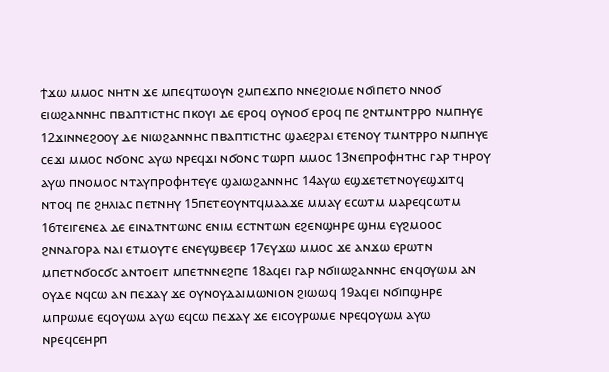ϯϫⲱ ⲙⲙⲟⲥ ⲛⲏⲧⲛ ϫⲉ ⲙⲡⲉϥⲧⲱⲟⲩⲛ ϩⲙⲡⲉϫⲡⲟ ⲛⲛⲉϩⲓⲟⲙⲉ ⲛϭⲓⲡⲉⲧⲟ ⲛⲛⲟϭ ⲉⲓⲱϩⲁⲛⲛⲏⲥ ⲡⲃⲁⲡⲧⲓⲥⲧⲏⲥ ⲡⲕⲟⲩⲓ ⲇⲉ ⲉⲣⲟϥ ⲟⲩⲛⲟϭ ⲉⲣⲟϥ ⲡⲉ ϩⲛⲧⲙⲛⲧⲣⲣⲟ ⲛⲙⲡⲏⲩⲉ 12ϫⲓⲛⲛⲉϩⲟⲟⲩ ⲇⲉ ⲛⲓⲱϩⲁⲛⲛⲏⲥ ⲡⲃⲁⲡⲧⲓⲥⲧⲏⲥ ϣⲁⲉϩⲣⲁⲓ ⲉⲧⲉⲛⲟⲩ ⲧⲙⲛⲧⲣⲣⲟ ⲛⲙⲡⲏⲩⲉ ⲥⲉϫⲓ ⲙⲙⲟⲥ ⲛϭⲟⲛⲥ ⲁⲩⲱ ⲛⲣⲉϥϫⲓ ⲛϭⲟⲛⲥ ⲧⲱⲣⲡ ⲙⲙⲟⲥ 13ⲛⲉⲡⲣⲟⲫⲏⲧⲏⲥ ⲅⲁⲣ ⲧⲏⲣⲟⲩ ⲁⲩⲱ ⲡⲛⲟⲙⲟⲥ ⲛⲧⲁⲩⲡⲣⲟⲫⲏⲧⲉⲩⲉ ϣⲁⲓⲱϩⲁⲛⲛⲏⲥ 14ⲁⲩⲱ ⲉϣϫⲉⲧⲉⲧⲛⲟⲩⲉϣϫⲓⲧϥ ⲛⲧⲟϥ ⲡⲉ ϩⲏⲗⲓⲁⲥ ⲡⲉⲧⲛⲏⲩ 15ⲡⲉⲧⲉⲟⲩⲛⲧϥⲙⲁⲁϫⲉ ⲙⲙⲁⲩ ⲉⲥⲱⲧⲙ ⲙⲁⲣⲉϥⲥⲱⲧⲙ 16ⲧⲉⲓⲅⲉⲛⲉⲁ ⲇⲉ ⲉⲓⲛⲁⲧⲛⲧⲱⲛⲥ ⲉⲛⲓⲙ ⲉⲥⲧⲛⲧⲱⲛ ⲉϩⲉⲛϣⲏⲣⲉ ϣⲏⲙ ⲉⲩϩⲙⲟⲟⲥ ϩⲛⲛⲁⲅⲟⲣⲁ ⲛⲁⲓ ⲉⲧⲙⲟⲩⲧⲉ ⲉⲛⲉⲩϣⲃⲉⲉⲣ 17ⲉⲩϫⲱ ⲙⲙⲟⲥ ϫⲉ ⲁⲛϫⲱ ⲉⲣⲱⲧⲛ ⲙⲡⲉⲧⲛϭⲟⲥϭⲥ ⲁⲛⲧⲟⲉⲓⲧ ⲙⲡⲉⲧⲛⲛⲉϩⲡⲉ 18ⲁϥⲉⲓ ⲅⲁⲣ ⲛϭⲓⲓⲱϩⲁⲛⲛⲏⲥ ⲉⲛϥⲟⲩⲱⲙ ⲁⲛ ⲟⲩⲇⲉ ⲛϥⲥⲱ ⲁⲛ ⲡⲉϫⲁⲩ ϫⲉ ⲟⲩⲛⲟⲩⲇⲁⲓⲙⲱⲛⲓⲟⲛ ϩⲓⲱⲱϥ 19ⲁϥⲉⲓ ⲛϭⲓⲡϣⲏⲣⲉ ⲙⲡⲣⲱⲙⲉ ⲉϥⲟⲩⲱⲙ ⲁⲩⲱ ⲉϥⲥⲱ ⲡⲉϫⲁⲩ ϫⲉ ⲉⲓⲥⲟⲩⲣⲱⲙⲉ ⲛⲣⲉϥⲟⲩⲱⲙ ⲁⲩⲱ ⲛⲣⲉϥⲥⲉⲏⲣⲡ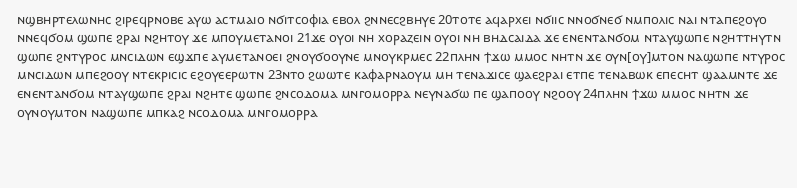ⲛϣⲃⲏⲣⲧⲉⲗⲱⲛⲏⲥ ϩⲓⲣⲉϥⲣⲛⲟⲃⲉ ⲁⲩⲱ ⲁⲥⲧⲙⲁⲓⲟ ⲛϭⲓⲧⲥⲟⲫⲓⲁ ⲉⲃⲟⲗ ϩⲛⲛⲉⲥϩⲃⲏⲩⲉ 20ⲧⲟⲧⲉ ⲁϥⲁⲣⲭⲉⲓ ⲛϭⲓⲓⲥ ⲛⲛⲟϭⲛⲉϭ ⲛⲙⲡⲟⲗⲓⲥ ⲛⲁⲓ ⲛⲧⲁⲡⲉϩⲟⲩⲟ ⲛⲛⲉϥϭⲟⲙ ϣⲱⲡⲉ ϩⲣⲁⲓ ⲛϩⲏⲧⲟⲩ ϫⲉ ⲙⲡⲟⲩⲙⲉⲧⲁⲛⲟⲓ 21ϫⲉ ⲟⲩⲟⲓ ⲛⲏ ⲭⲟⲣⲁⲍⲉⲓⲛ ⲟⲩⲟⲓ ⲛⲏ ⲃⲏⲇⲥⲁⲓⲇⲁ ϫⲉ ⲉⲛⲉⲛⲧⲁⲛϭⲟⲙ ⲛⲧⲁⲩϣⲱⲡⲉ ⲛϩⲏⲧⲧⲏⲩⲧⲛ ϣⲱⲡⲉ ϩⲛⲧⲩⲣⲟⲥ ⲙⲛⲥⲓⲇⲱⲛ ⲉϣϫⲡⲉ ⲁⲩⲙⲉⲧⲁⲛⲟⲉⲓ ϩⲛⲟⲩϭⲟⲟⲩⲛⲉ ⲙⲛⲟⲩⲕⲣⲙⲉⲥ 22ⲡⲗⲏⲛ ϯϫⲱ ⲙⲙⲟⲥ ⲛⲏⲧⲛ ϫⲉ ⲟⲩⲛ[ⲟⲩ]ⲙⲧⲟⲛ ⲛⲁϣⲱⲡⲉ ⲛⲧⲩⲣⲟⲥ ⲙⲛⲥⲓⲇⲱⲛ ⲙⲡⲉϩⲟⲟⲩ ⲛⲧⲉⲕⲣⲓⲥⲓⲥ ⲉϩⲟⲩⲉⲉⲣⲱⲧⲛ 23ⲛⲧⲟ ϩⲱⲱⲧⲉ ⲕⲁⲫⲁⲣⲛⲁⲟⲩⲙ ⲙⲏ ⲧⲉⲛⲁϫⲓⲥⲉ ϣⲁⲉϩⲣⲁⲓ ⲉⲧⲡⲉ ⲧⲉⲛⲁⲃⲱⲕ ⲉⲡⲉⲥⲏⲧ ϣⲁⲁⲙⲛⲧⲉ ϫⲉ ⲉⲛⲉⲛⲧⲁⲛϭⲟⲙ ⲛⲧⲁⲩϣⲱⲡⲉ ϩⲣⲁⲓ ⲛϩⲏⲧⲉ ϣⲱⲡⲉ ϩⲛⲥⲟⲇⲟⲙⲁ ⲙⲛⲅⲟⲙⲟⲣⲣⲁ ⲛⲉⲩⲛⲁϭⲱ ⲡⲉ ϣⲁⲡⲟⲟⲩ ⲛϩⲟⲟⲩ 24ⲡⲗⲏⲛ ϯϫⲱ ⲙⲙⲟⲥ ⲛⲏⲧⲛ ϫⲉ ⲟⲩⲛⲟⲩⲙⲧⲟⲛ ⲛⲁϣⲱⲡⲉ ⲙⲡⲕⲁϩ ⲛⲥⲟⲇⲟⲙⲁ ⲙⲛⲅⲟⲙⲟⲣⲣⲁ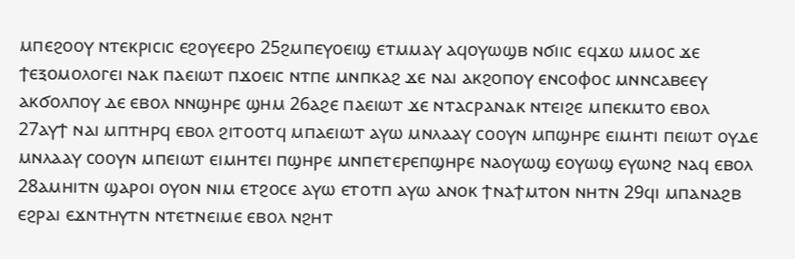ⲙⲡⲉϩⲟⲟⲩ ⲛⲧⲉⲕⲣⲓⲥⲓⲥ ⲉϩⲟⲩⲉⲉⲣⲟ 25ϩⲙⲡⲉⲩⲟⲉⲓϣ ⲉⲧⲙⲙⲁⲩ ⲁϥⲟⲩⲱϣⲃ ⲛϭⲓⲓⲥ ⲉϥϫⲱ ⲙⲙⲟⲥ ϫⲉ ϯⲉⲝⲟⲙⲟⲗⲟⲅⲉⲓ ⲛⲁⲕ ⲡⲁⲉⲓⲱⲧ ⲡϫⲟⲉⲓⲥ ⲛⲧⲡⲉ ⲙⲛⲡⲕⲁϩ ϫⲉ ⲛⲁⲓ ⲁⲕϩⲟⲡⲟⲩ ⲉⲛⲥⲟⲫⲟⲥ ⲙⲛⲛⲥⲁⲃⲉⲉⲩ ⲁⲕϭⲟⲗⲡⲟⲩ ⲇⲉ ⲉⲃⲟⲗ ⲛⲛϣⲏⲣⲉ ϣⲏⲙ 26ⲁϩⲉ ⲡⲁⲉⲓⲱⲧ ϫⲉ ⲛⲧⲁⲥⲣⲁⲛⲁⲕ ⲛⲧⲉⲓϩⲉ ⲙⲡⲉⲕⲙⲧⲟ ⲉⲃⲟⲗ 27ⲁⲩϯ ⲛⲁⲓ ⲙⲡⲧⲏⲣϥ ⲉⲃⲟⲗ ϩⲓⲧⲟⲟⲧϥ ⲙⲡⲁⲉⲓⲱⲧ ⲁⲩⲱ ⲙⲛⲗⲁⲁⲩ ⲥⲟⲟⲩⲛ ⲙⲡϣⲏⲣⲉ ⲉⲓⲙⲏⲧⲓ ⲡⲉⲓⲱⲧ ⲟⲩⲇⲉ ⲙⲛⲗⲁⲁⲩ ⲥⲟⲟⲩⲛ ⲙⲡⲉⲓⲱⲧ ⲉⲓⲙⲏⲧⲉⲓ ⲡϣⲏⲣⲉ ⲙⲛⲡⲉⲧⲉⲣⲉⲡϣⲏⲣⲉ ⲛⲁⲟⲩⲱϣ ⲉⲟⲩⲱϣ ⲉⲩⲱⲛϩ ⲛⲁϥ ⲉⲃⲟⲗ 28ⲁⲙⲏⲓⲧⲛ ϣⲁⲣⲟⲓ ⲟⲩⲟⲛ ⲛⲓⲙ ⲉⲧϩⲟⲥⲉ ⲁⲩⲱ ⲉⲧⲟⲧⲡ ⲁⲩⲱ ⲁⲛⲟⲕ ϯⲛⲁϯⲙⲧⲟⲛ ⲛⲏⲧⲛ 29ϥⲓ ⲙⲡⲁⲛⲁϩⲃ ⲉϩⲣⲁⲓ ⲉϫⲛⲧⲏⲩⲧⲛ ⲛⲧⲉⲧⲛⲉⲓⲙⲉ ⲉⲃⲟⲗ ⲛϩⲏⲧ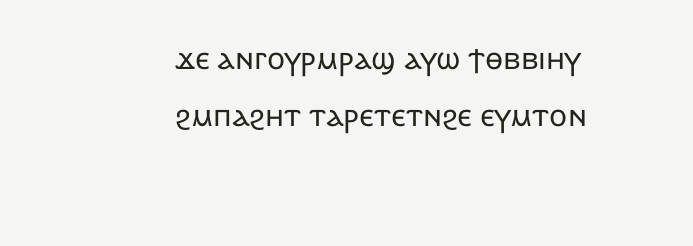ϫⲉ ⲁⲛⲅⲟⲩⲣⲙⲣⲁϣ ⲁⲩⲱ ϯⲑⲃⲃⲓⲏⲩ ϩⲙⲡⲁϩⲏⲧ ⲧⲁⲣⲉⲧⲉⲧⲛϩⲉ ⲉⲩⲙⲧⲟⲛ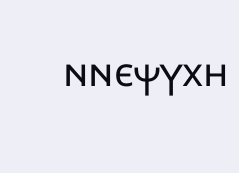ⲛⲛⲉⲯⲩⲭⲏ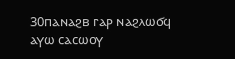30ⲡⲁⲛⲁϩⲃ ⲅⲁⲣ ⲛⲁϩⲗⲱϭϥ ⲁⲩⲱ ⲥⲁⲥⲱⲟⲩ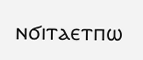ⲛϭⲓⲧⲁⲉⲧⲡⲱ